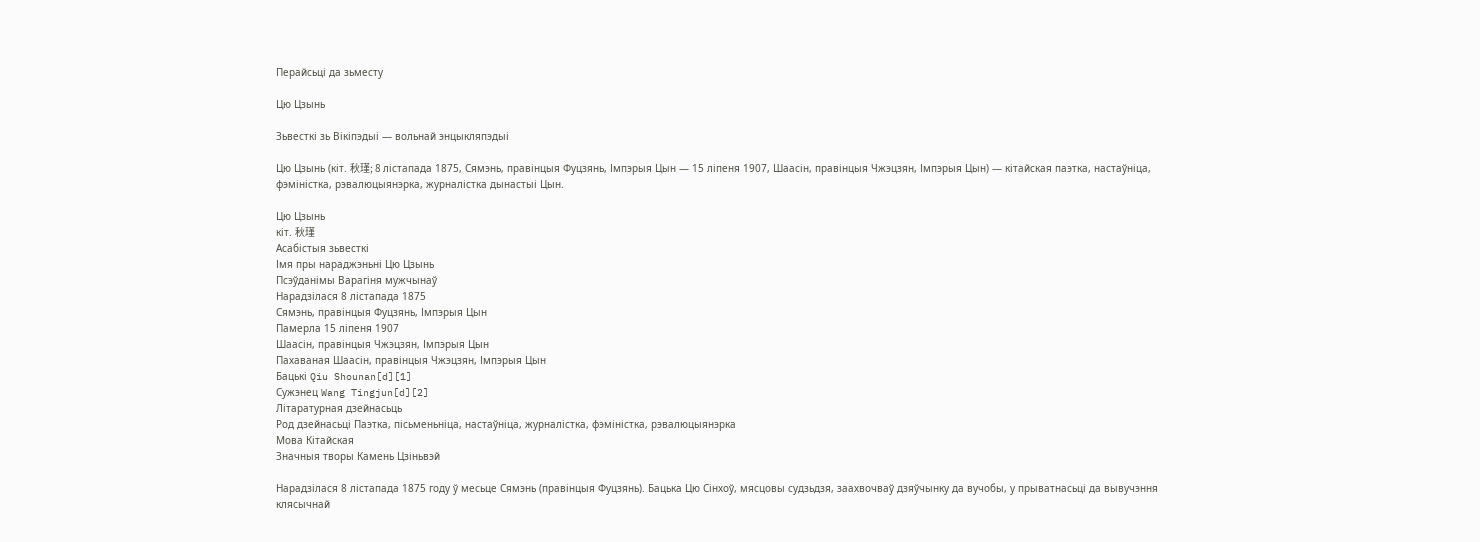Перайсьці да зьместу

Цю Цзынь

Зьвесткі зь Вікіпэдыі — вольнай энцыкляпэдыі

Цю Цзынь (кіт. 秋瑾; 8 лістапада 1875, Сямэнь, правінцыя Фуцзянь, Імпэрыя Цын ― 15 ліпеня 1907, Шаасін, правінцыя Чжэцзян, Імпэрыя Цын) ― кітайская паэтка, настаўніца, фэміністка, рэвалюцыянэрка, журналістка дынастыі Цын.

Цю Цзынь
кіт. 秋瑾
Асабістыя зьвесткі
Імя пры нараджэньні Цю Цзынь
Псэўданімы Варагіня мужчынаў
Нарадзілася 8 лістапада 1875
Сямэнь, правінцыя Фуцзянь, Імпэрыя Цын
Памерла 15 ліпеня 1907
Шаасін, правінцыя Чжэцзян, Імпэрыя Цын
Пахаваная Шаасін, правінцыя Чжэцзян, Імпэрыя Цын
Бацькі Qiu Shounan[d][1]
Сужэнец Wang Tingjun[d][2]
Літаратурная дзейнасьць
Род дзейнасьці Паэтка, пісьменьніца, настаўніца, журналістка, фэміністка, рэвалюцыянэрка
Мова Кітайская
Значныя творы Камень Цзіньвэй

Нарадзілася 8 лістапада 1875 году ў месьце Сямэнь (правінцыя Фуцзянь). Бацька Цю Сінхоў, мясцовы судзьдзя, заахвочваў дзяўчынку да вучобы, у прыватнасьці да вывучэння клясычнай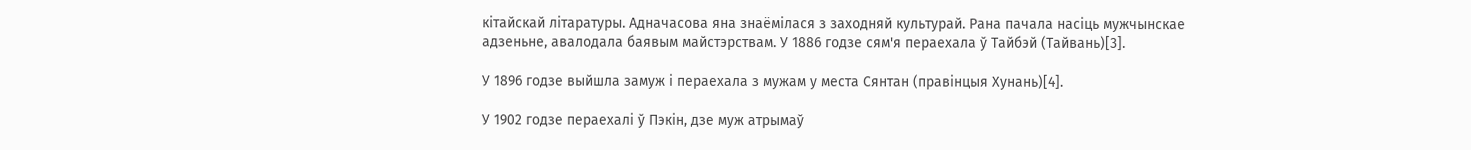кітайскай літаратуры. Адначасова яна знаёмілася з заходняй культурай. Рана пачала насіць мужчынскае адзеньне, авалодала баявым майстэрствам. У 1886 годзе сям'я пераехала ў Тайбэй (Тайвань)[3].

У 1896 годзе выйшла замуж і пераехала з мужам у места Сянтан (правінцыя Хунань)[4].

У 1902 годзе пераехалі ў Пэкін, дзе муж атрымаў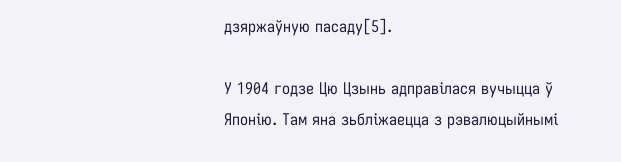дзяржаўную пасаду[5].

У 1904 годзе Цю Цзынь адправілася вучыцца ў Японію. Там яна зьбліжаецца з рэвалюцыйнымі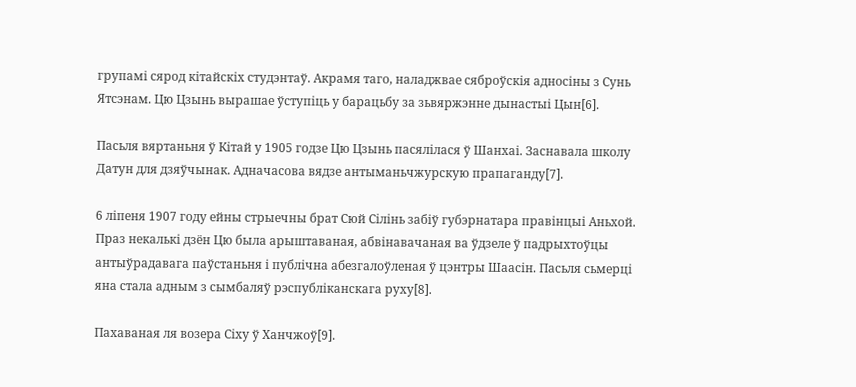групамі сярод кітайскіх студэнтаў. Акрамя таго, наладжвае сяброўскія адносіны з Сунь Ятсэнам. Цю Цзынь вырашае ўступіць у барацьбу за зьвяржэнне дынастыі Цын[6].

Пасьля вяртаньня ў Кітай у 1905 годзе Цю Цзынь пасялілася ў Шанхаі. Заснавала школу Датун для дзяўчынак. Адначасова вядзе антыманьчжурскую прапаганду[7].

6 ліпеня 1907 году ейны стрыечны брат Сюй Сілінь забіў губэрнатара правінцыі Аньхой. Праз некалькі дзён Цю была арыштаваная, абвінавачаная ва ўдзеле ў падрыхтоўцы антыўрадавага паўстаньня і публічна абезгалоўленая ў цэнтры Шаасін. Пасьля сьмерці яна стала адным з сымбаляў рэспубліканскага руху[8].

Пахаваная ля возера Сіху ў Ханчжоў[9].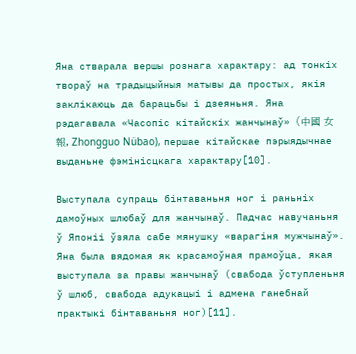Яна стварала вершы рознага характару: ад тонкіх твораў на традыцыйныя матывы да простых, якія заклікаюць да барацьбы і дзеяньня. Яна рэдагавала «Часопіс кітайскіх жанчынаў» (中國 女 報, Zhongguo Nübao), першае кітайскае пэрыядычнае выданьне фэмінісцкага характару[10].

Выступала супраць бінтаваньня ног і раньніх дамоўных шлюбаў для жанчынаў. Падчас навучаньня ў Японіі ўзяла сабе мянушку «варагіня мужчынаў». Яна была вядомая як красамоўная прамоўца, якая выступала за правы жанчынаў (свабода ўступленьня ў шлюб, свабода адукацыі і адмена ганебнай практыкі бінтаваньня ног)[11].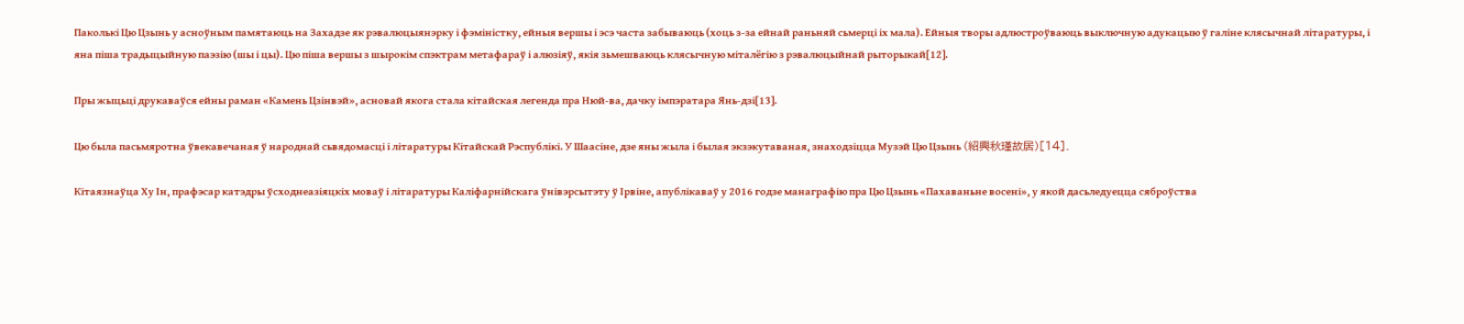Паколькі Цю Цзынь у асноўным памятаюць на Захадзе як рэвалюцыянэрку і фэміністку, ейныя вершы і эсэ часта забываюць (хоць з-за ейнай раньняй сьмерці іх мала). Ейныя творы адлюстроўваюць выключную адукацыю ў галіне клясычнай літаратуры, і яна піша традыцыйную паэзію (шы і цы). Цю піша вершы з шырокім спэктрам метафараў і алюзіяў, якія зьмешваюць клясычную міталёгію з рэвалюцыйнай рыторыкай[12].

Пры жыцьці друкаваўся ейны раман «Камень Цзінвэй», асновай якога стала кітайская легенда пра Нюй-ва, дачку імпэратара Янь-дзі[13].

Цю была пасьмяротна ўвекавечаная ў народнай сьвядомасці і літаратуры Кітайскай Рэспублікі. У Шаасіне, дзе яны жыла і былая экзэкутаваная, знаходзіцца Музэй Цю Цзынь (紹興秋瑾故居)[14].

Кітаязнаўца Ху Ін, прафэсар катэдры ўсходнеазіяцкіх моваў і літаратуры Каліфарнійскага ўнівэрсытэту ў Ірвіне, апублікаваў у 2016 годзе манаграфію пра Цю Цзынь «Пахаваньне восені», у якой дасьледуецца сяброўства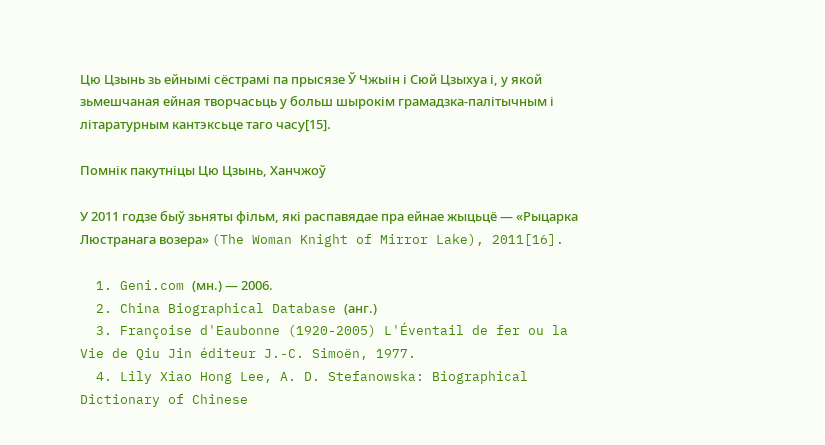Цю Цзынь зь ейнымі сёстрамі па прысязе Ў Чжыін і Сюй Цзыхуа і, у якой зьмешчаная ейная творчасьць у больш шырокім грамадзка-палітычным і літаратурным кантэксьце таго часу[15].

Помнік пакутніцы Цю Цзынь, Ханчжоў

У 2011 годзе быў зьняты фільм, які распавядае пра ейнае жыцьцё ― «Рыцарка Люстранага возера» (The Woman Knight of Mirror Lake), 2011[16].

  1. Geni.com (мн.) — 2006.
  2. China Biographical Database (анг.)
  3. Françoise d'Eaubonne (1920-2005) L'Éventail de fer ou la Vie de Qiu Jin éditeur J.-C. Simoën, 1977.
  4. Lily Xiao Hong Lee, A. D. Stefanowska: Biographical Dictionary of Chinese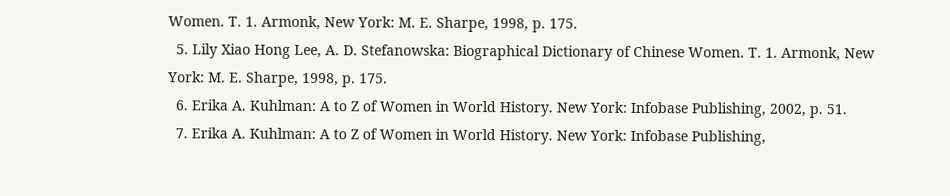Women. T. 1. Armonk, New York: M. E. Sharpe, 1998, p. 175.
  5. Lily Xiao Hong Lee, A. D. Stefanowska: Biographical Dictionary of Chinese Women. T. 1. Armonk, New York: M. E. Sharpe, 1998, p. 175.
  6. Erika A. Kuhlman: A to Z of Women in World History. New York: Infobase Publishing, 2002, p. 51.
  7. Erika A. Kuhlman: A to Z of Women in World History. New York: Infobase Publishing,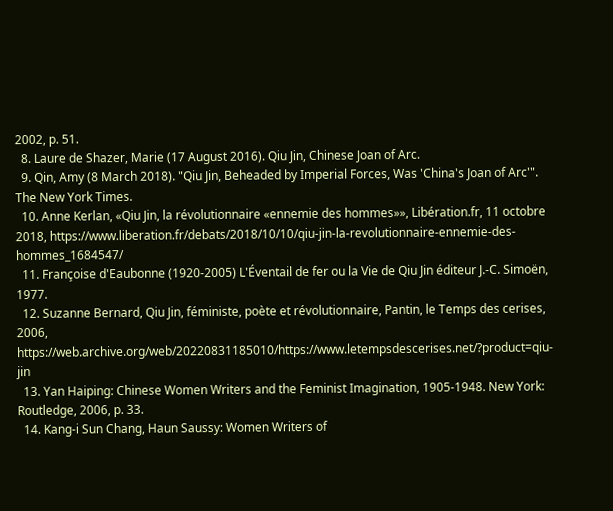2002, p. 51.
  8. Laure de Shazer, Marie (17 August 2016). Qiu Jin, Chinese Joan of Arc.
  9. Qin, Amy (8 March 2018). "Qiu Jin, Beheaded by Imperial Forces, Was 'China's Joan of Arc'". The New York Times.
  10. Anne Kerlan, «Qiu Jin, la révolutionnaire «ennemie des hommes»», Libération.fr, 11 octobre 2018, https://www.liberation.fr/debats/2018/10/10/qiu-jin-la-revolutionnaire-ennemie-des-hommes_1684547/
  11. Françoise d'Eaubonne (1920-2005) L'Éventail de fer ou la Vie de Qiu Jin éditeur J.-C. Simoën, 1977.
  12. Suzanne Bernard, Qiu Jin, féministe, poète et révolutionnaire, Pantin, le Temps des cerises, 2006, https://web.archive.org/web/20220831185010/https://www.letempsdescerises.net/?product=qiu-jin
  13. Yan Haiping: Chinese Women Writers and the Feminist Imagination, 1905-1948. New York: Routledge, 2006, p. 33.
  14. Kang-i Sun Chang, Haun Saussy: Women Writers of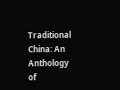Traditional China: An Anthology of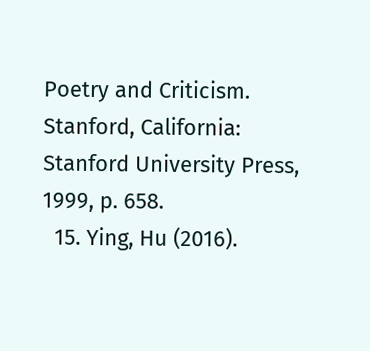Poetry and Criticism. Stanford, California: Stanford University Press, 1999, p. 658.
  15. Ying, Hu (2016).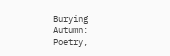Burying Autumn: Poetry,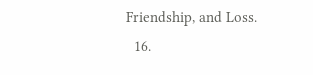Friendship, and Loss.
  16.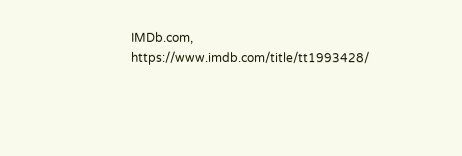IMDb.com, https://www.imdb.com/title/tt1993428/